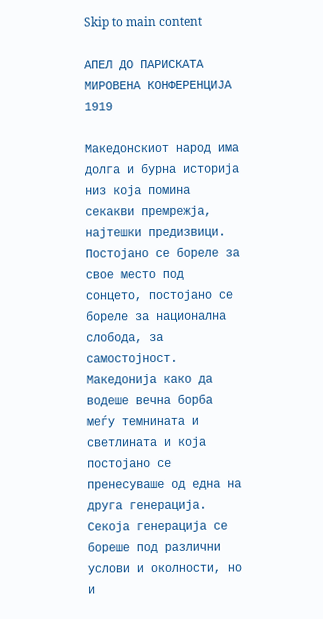Skip to main content

АПЕЛ ДО ПАРИСКАТА МИРОВЕНА КОНФЕРЕНЦИЈА 1919

Македонскиот народ има долга и бурна историја низ која помина секакви премрежја, најтешки предизвици. Постојано се бореле за свое место под сонцето, постојано се бореле за национална слобода, за самостојност. Македонија како да водеше вечна борба меѓу темнината и светлината и која постојано се пренесуваше од една на друга генерација. Секоја генерација се бореше под различни услови и околности, но и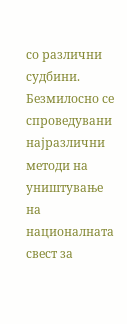со различни судбини.
Безмилосно се спроведувани најразлични методи на уништување на националната свест за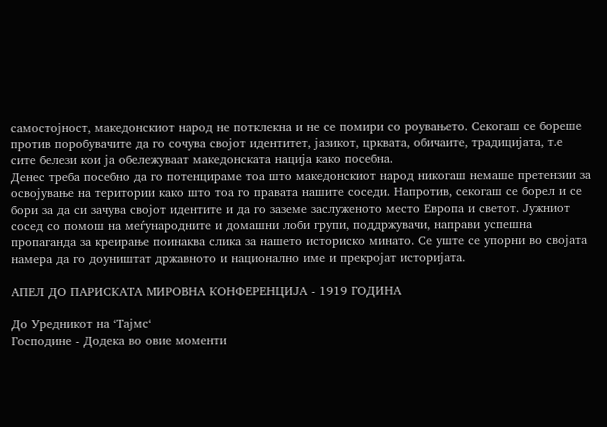самостојност, македонскиот народ не потклекна и не се помири со роувањето. Секогаш се бореше против поробувачите да го сочува својот идентитет, јазикот, црквата, обичаите, традицијата, т.е сите белези кои ја обележуваат македонската нација како посебна.
Денес треба посебно да го потенцираме тоа што македонскиот народ никогаш немаше претензии за освојување на територии како што тоа го правата нашите соседи. Напротив, секогаш се борел и се бори за да си зачува својот идентите и да го заземе заслуженото место Европа и светот. Јужниот сосед со помош на меѓународните и домашни лоби групи, поддржувачи, направи успешна пропаганда за креирање поинаква слика за нашето историско минато. Се уште се упорни во својата намера да го доуништат државното и национално име и прекројат историјата.

АПЕЛ ДО ПАРИСКАТА МИРОВНА КОНФЕРЕНЦИЈА - 1919 ГОДИНА

До Уредникот на ‘Тајмс‘
Господине - Додека во овие моменти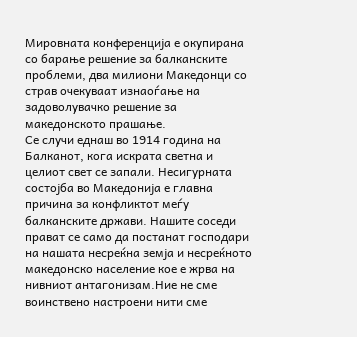Мировната конференција е окупирана со барање решение за балканските проблеми, два милиони Македонци со страв очекуваат изнаоѓање на задоволувачко решение за македонското прашање.
Се случи еднаш во 1914 година на Балканот, кога искрата светна и целиот свет се запали. Несигурната состојба во Македонија е главна причина за конфликтот меѓу балканските држави. Нашите соседи прават се само да постанат господари на нашата несреќна земја и несреќното македонско население кое е жрва на нивниот антагонизам.Ние не сме воинствено настроени нити сме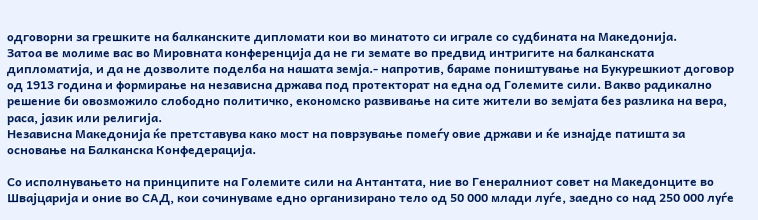одговорни за грешките на балканските дипломати кои во минатото си играле со судбината на Македонија.
Затоа ве молиме вас во Мировната конференција да не ги земате во предвид интригите на балканската дипломатија, и да не дозволите поделба на нашата земја.- напротив, бараме поништување на Букурешкиот договор од 1913 година и формирање на независна држава под протекторат на една од Големите сили. Вакво радикално решение би овозможило слободно политичко, економско развивање на сите жители во земјата без разлика на вера, раса, јазик или религија.
Независна Македонија ќе претставува како мост на поврзување помеѓу овие држави и ќе изнајде патишта за основање на Балканска Конфедерација.

Со исполнувањето на принципите на Големите сили на Антантата, ние во Генералниот совет на Македонците во Швајцарија и оние во САД, кои сочинуваме едно организирано тело од 50 000 млади луѓе, заедно со над 250 000 луѓе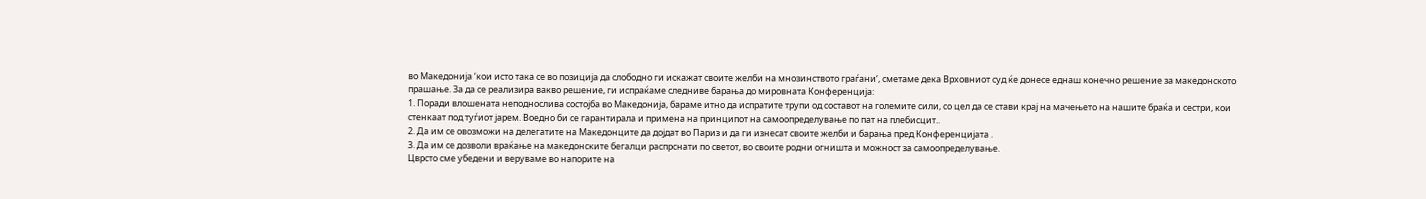во Македонија ‘кои исто така се во позиција да слободно ги искажат своите желби на мнозинството граѓани‘, сметаме дека Врховниот суд ќе донесе еднаш конечно решение за македонското прашање. За да се реализира вакво решение, ги испраќаме следниве барања до мировната Конференција:
1. Поради влошената неподнослива состојба во Македонија, бараме итно да испратите трупи од составот на големите сили, со цел да се стави крај на мачењето на нашите браќа и сестри, кои стенкаат под туѓиот јарем. Воедно би се гарантирала и примена на принципот на самоопределување по пат на плебисцит..
2. Да им се овозможи на делегатите на Македонците да дојдат во Париз и да ги изнесат своите желби и барања пред Конференцијата .
3. Да им се дозволи враќање на македонските бегалци распрснати по светот, во своите родни огништа и можност за самоопределување.
Цврсто сме убедени и веруваме во напорите на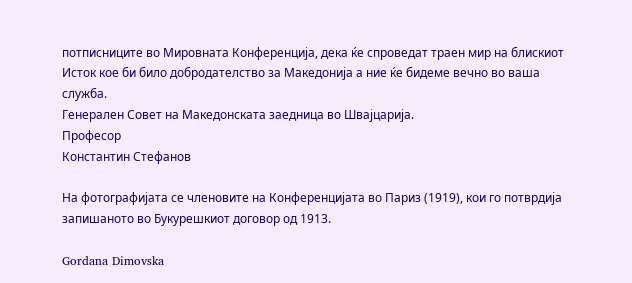потписниците во Мировната Конференција, дека ќе спроведат траен мир на блискиот Исток кое би било добродателство за Македонија а ние ќе бидеме вечно во ваша служба.
Генерален Совет на Македонската заедница во Швајцарија.
Професор
Константин Стефанов

На фотографијата се членовите на Конференцијата во Париз (1919), кои го потврдија запишаното во Букурешкиот договор од 1913.

Gordana Dimovska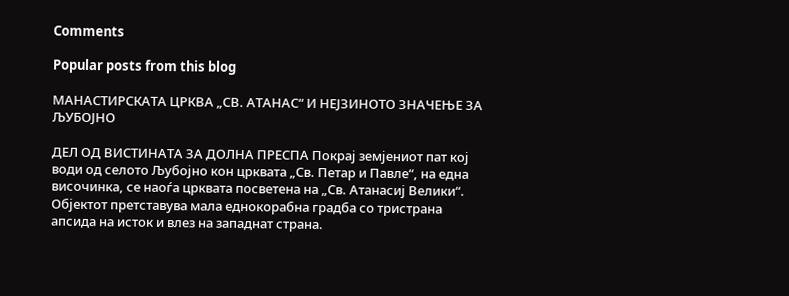Comments

Popular posts from this blog

МАНАСТИРСКАТА ЦРКВА „СВ. АТАНАС“ И НЕЈЗИНОТО ЗНАЧЕЊЕ ЗА ЉУБОЈНО

ДЕЛ ОД ВИСТИНАТА ЗА ДОЛНА ПРЕСПА Покрај земјениот пат кој води од селото Љубојно кон црквата „Св. Петар и Павле“, на една височинка, се наоѓа црквата посветена на „Св. Атанасиј Велики“. Објектот претставува мала еднокорабна градба со тристрана апсида на исток и влез на западнат страна.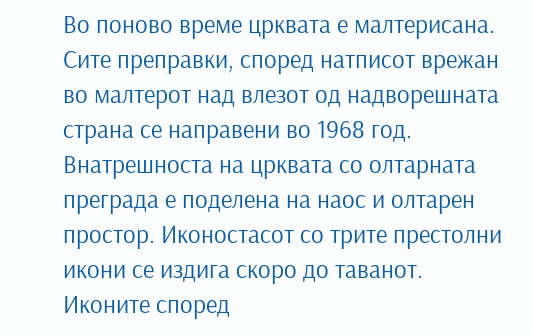Во поново време црквата е малтерисана. Сите преправки, според натписот врежан во малтерот над влезот од надворешната страна се направени во 1968 год.  Внатрешноста на црквата со олтарната преграда е поделена на наос и олтарен простор. Иконостасот со трите престолни икони се издига скоро до таванот. Иконите според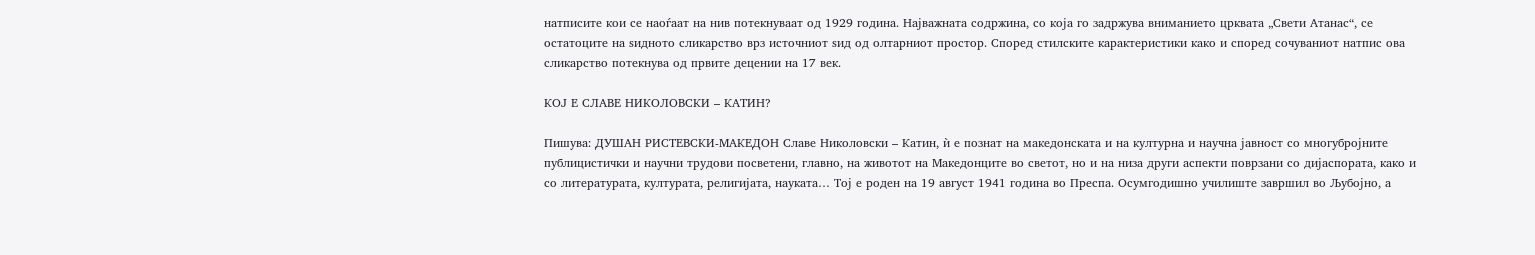натписите кои се наоѓаат на нив потекнуваат од 1929 година. Најважната содржина, со која го задржува вниманието црквата „Свети Атанас“, се остатоците на ѕидното сликарство врз источниот ѕид од олтарниот простор. Според стилските карактеристики како и според сочуваниот натпис ова сликарство потекнува од првите децении на 17 век.

КОЈ Е СЛАВЕ НИКОЛОВСКИ – КАТИН?

Пишува: ДУШАН РИСТЕВСКИ-МАКЕДОН Славе Николовски – Катин, ѝ е познат на македонската и на културна и научна јавност со многубројните публицистички и научни трудови посветени, главно, на животот на Македонците во светот, но и на низа други аспекти поврзани со дијаспората, како и со литературата, културата, религијата, науката… Тој е роден на 19 август 1941 година во Преспа. Осумгодишно училиште завршил во Љубојно, а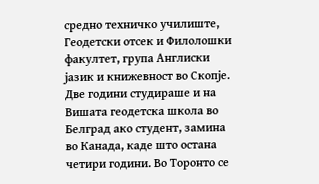средно техничко училиште, Геодетски отсек и Филолошки факултет, група Англиски јазик и книжевност во Скопје. Две години студираше и на Вишата геодетска школа во Белград ако студент, замина во Канада, каде што остана четири години. Во Торонто се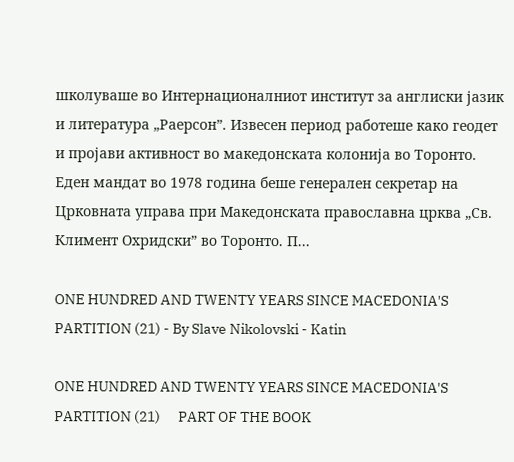школуваше во Интернационалниот институт за англиски јазик и литература „Раерсон”. Извесен период работеше како геодет и пројави активност во македонската колонија во Торонто. Еден мандат во 1978 година беше генерален секретар на Црковната управа при Македонската православна црква „Св. Климент Охридски” во Торонто. П...

ONE HUNDRED AND TWENTY YEARS SINCE MACEDONIA'S PARTITION (21) - By Slave Nikolovski - Katin

ONE HUNDRED AND TWENTY YEARS SINCE MACEDONIA'S PARTITION (21)      PART OF THE BOOK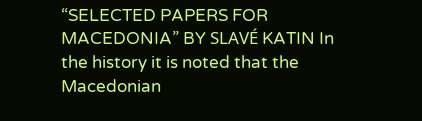“SELECTED PAPERS FOR MACEDONIA” BY SLAVÉ KATIN In the history it is noted that the Macedonian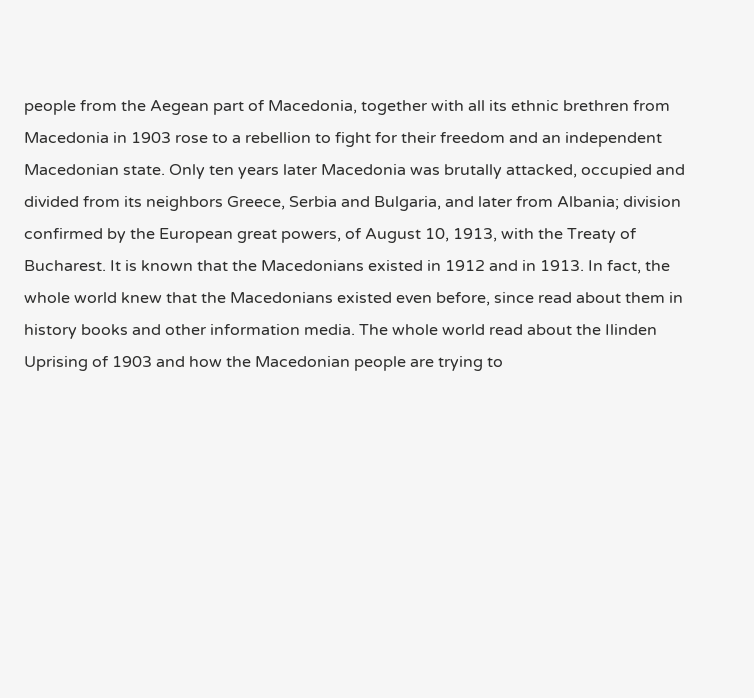people from the Aegean part of Macedonia, together with all its ethnic brethren from Macedonia in 1903 rose to a rebellion to fight for their freedom and an independent Macedonian state. Only ten years later Macedonia was brutally attacked, occupied and divided from its neighbors Greece, Serbia and Bulgaria, and later from Albania; division confirmed by the European great powers, of August 10, 1913, with the Treaty of Bucharest. It is known that the Macedonians existed in 1912 and in 1913. In fact, the whole world knew that the Macedonians existed even before, since read about them in history books and other information media. The whole world read about the Ilinden Uprising of 1903 and how the Macedonian people are trying to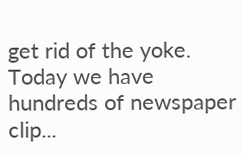get rid of the yoke. Today we have hundreds of newspaper clip...